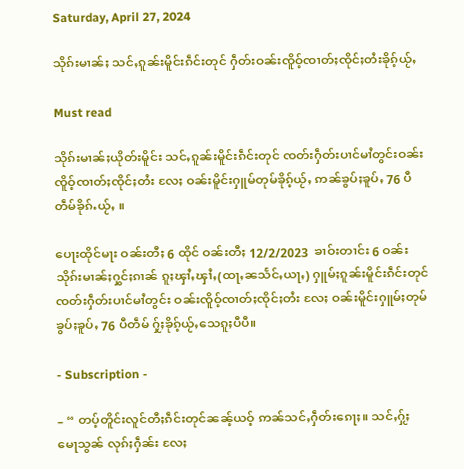Saturday, April 27, 2024

သိုၵ်းမၢၼ်ႈ သင်ႇၵူၼ်းမိူင်းၵဵင်းတုင် ႁဵတ်းဝၼ်းၸိူဝ့်ၸၢတ်ႈၸိုင်ႈတႆးၶိုၵ့်ယႂ်ႇ

Must read

သိုၵ်းမၢၼ်ႈယိုတ်းမိူင်း သင်ႇၵူၼ်းမိူင်းၵဵင်းတုင် ၸတ်းႁဵတ်းပၢင်မၢႆတွင်းဝၼ်းၸိူဝ့်ၸၢတ်ႈၸိုင်ႈတႆး လႄႈ ဝၼ်းမိူင်းႁူမ်တုမ်ၶိုၵ့်ယႂ်ႇ ဢၼ်ၶွပ်ႈၶူပ်ႇ 76 ပီတဵမ်ၶိုၵ်ႉယႂ်ႇ ။

ပေႃးထိုင်မႃး ဝၼ်းတီႈ 6 ထိုင် ဝၼ်းတီႈ 12/2/2023  ၶၢဝ်းတၢင်း 6 ဝၼ်း သိုၵ်းမၢၼ်ႈႁွင်ႈၵၢၼ် ၵူႈၾၢႆႇၾၢႆႇ(ထႃႇၼသႅင်ႇယႃႇ) ႁူမ်ႈၵူၼ်းမိူင်းၵဵင်းတုင် ၸတ်းႁဵတ်းပၢင်မၢႆတွင်း ဝၼ်းၸိူဝ့်ၸၢတ်ႈၸိုင်ႈတႆး လႄႈ ဝၼ်းမိူင်းႁူမ်ႈတုမ် ၶွပ်ႈၶူပ်ႇ 76 ပီတဵမ် ႁႂ်ႈၶိုၵ့်ယႂ်ႇသေၵူႈပီပီ။

- Subscription -

– “ တပ့်တိူင်းလူင်တီႈၵဵင်းတုင်ၼၼ့်ယဝ့် ဢၼ်သင်ႇႁဵတ်းၵေႃႈ။ သင်ႇႁႂ်ႈ မေႃသွၼ် လုၵ်ႈႁဵၼ်း လႄႈ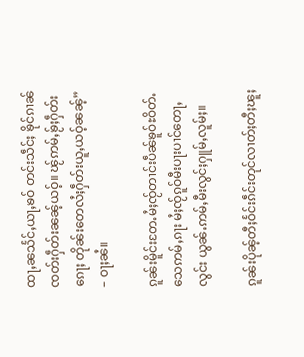ထႃႇၼသႅင်ႇယႃႇၶဝ် တင်းသဵင်ႈ ၶိုင်ၵၢၼ်ၸတ်းႁဵတ်းၼၼ့်ယဝ့်။ ၽႂ်ဢမ်ႇၶႂ်ႈႁဵတ်းၵေႃႈ တိုၼ်းတေလႆႈႁဵတ်းယူႇယဝ့်ၼၼ့်” – ဝႃႈၼႆ။

ၵူၼ်းမိူင်းတႄႉမႆႈၸႂ်တၢင်းပဵၼ်ၶူဝ်ႊဝိတ်ႉသေဢမ်ႇၵႃး မႆႈၸႂ်ၵူဝ်မီးပႃးပၢင်တေႃႇလွင်း ယွၼ်ႉဢမ်ႇမီးလွင်ႈႁူမ်ႇလူမ်ႈ။

ၵူၼ်းပိုၼ့်တီႈဝႅင်းၵဵင်းတုင်လၢတ်ႈတီႈၽူႈ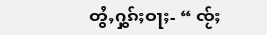တွႆႇႁွၵ်ႈဝႃႈ- “ ၸႂ်ႈ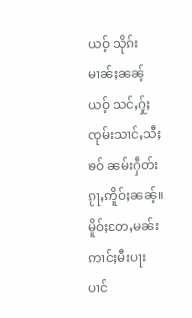ယဝ့် သိုၵ်းမၢၼ်ႈၼၼ့်ယဝ့် သင်ႇႁႂ်ႈ ၸုမ်းသၢင်ႇသီႈၶဝ် ၼမ်းႁဵတ်းၵႂႃႇဢိူဝ်ႈၼၼ့်။ မိူဝ်ႈတႄႇမၼ်း ဢၢင်ႈမီးပႃးပၢင်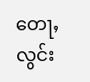တေႃႇလွင်း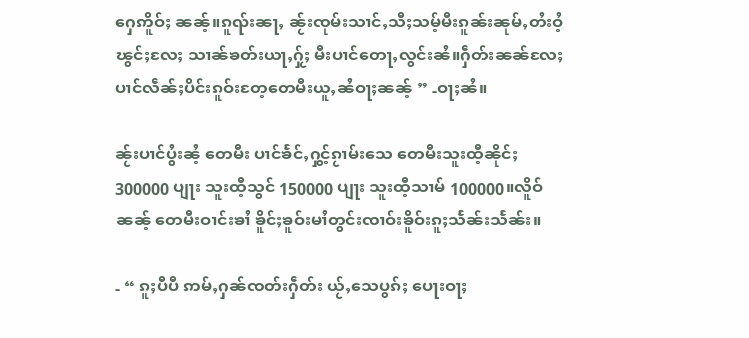ႁေဢိူဝ်ႈ ၼၼ့်။ၵူၺ်းၼႃႇ ၼႂ်းၸုမ်းသၢင်ႇသီႈသမ့်မီးၵူၼ်းၼုမ်ႇတႆးဝႆ့ၽွင်ႈလႄႈ သၢၼ်ၶတ်းယႃႇႁႂ်ႈ မီးပၢင်တေႃႇလွင်းၼႆ။ႁဵတ်းၼၼ်လႄႈ ပၢင်လဵၼ်ႈပိင်းၵူဝ်းတႄ့တေမီးယူႇၼႆဝႃႈၼၼ့် ” -ဝႃႈၼႆ။

ၼႂ်းပၢင်ပွႆးၼႆ့ တေမီး ပၢင်ၶႅင်ႇႁွင့်ၵႂၢမ်းသေ တေမီးသူးထီ့ၼိုင်ႈ 300000 ပျႃး သူးထီ့သွင် 150000 ပျႃး သူးထီ့သၢမ် 100000။လိူဝ်ၼၼ့် တေမီးဝၢင်းၶၢႆ ၶိူင်ႈၶူဝ်းမၢႆတွင်းၸၢဝ်းၶိူဝ်းၵူႈသႅၼ်းသႅၼ်း။

- “ ၵူႈပီပီ ဢမ်ႇႁၼ်ၸတ်းႁဵတ်း ယႂ်ႇသေပွၵ်ႈ ပေႃးဝႃႈ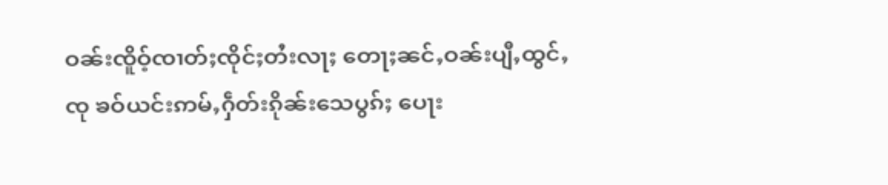ဝၼ်းၸိူဝ့်ၸၢတ်ႈၸိုင်ႈတႆးလႃႈ တေႃႈၼင်ႇဝၼ်းပျီႇထွင်ႇၸု ၶဝ်ယင်းဢမ်ႇႁဵတ်းၵိုၼ်းသေပွၵ်ႈ ပေႃး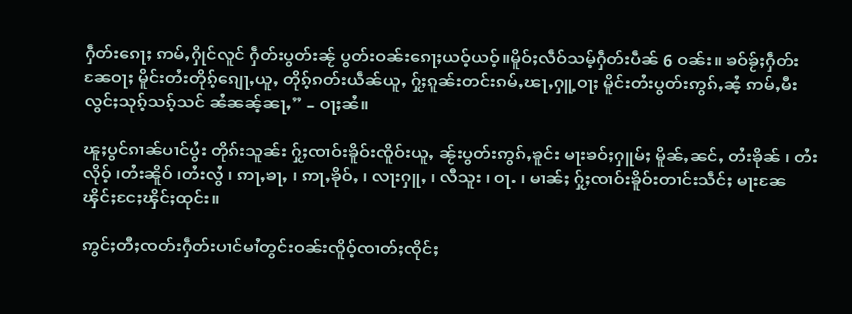ႁဵတ်းၵေႃႈ ဢမ်ႇႁိုင်လူင် ႁဵတ်းပွတ်းၼႂ် ပွတ်းဝၼ်းၵေႃႈယဝ့်ယဝ့်။မိူဝ်ႈလဵဝ်သမ့်ႁဵတ်းပဵၼ် 6 ဝၼ်း။ ၶဝ်ၶႂ်ႈႁဵတ်းၼႄဝႃႈ မိူင်းတႆးတိုၵ့်ၵျေႃႇယူႇ တိုၵ့်ၵတ်းယဵၼ်ယူႇ ႁႂ်ႈၵူၼ်းတင်းၵမ်ႇၽႃႇႁူ့ဝႃႈ မိူင်းတႆးပွတ်းဢွၵ်ႇၼႆ့ ဢမ်ႇမီးလွင်ႈသုၵ့်သၵ့်သင် ၼႆၼၼ့်ၼႃႇ” – ဝႃႈၼႆ။

ၽူႈပွင်ၵၢၼ်ပၢင်ပွႆး တိုၵ်းသူၼ်း ႁႂ်ႈၸၢဝ်းၶိူဝ်းၸိူဝ်းယူႇ ၼႂ်းပွတ်းဢွၵ်ႇၶူင်း မႃးၶဝ်ႈႁူမ်ႈ မိူၼ်ႇၼင်ႇ တႆးၶိုၼ် ၊ တႆးလိုဝ့် ၊တႆးၼိူဝ် ၊တႆးလွႆ ၊ ဢႃႇၶႃႇ ၊ ဢႃႇၶိုဝ်ႇ ၊ လႃးႁူႇ ၊ လီသူး ၊ ဝႃႉ ၊ မၢၼ်ႈ ႁႂ်ႈၸၢဝ်းၶိူဝ်းတၢင်းသဵင်ႈ မႃးၼႄ ၾိင်ႈငႄႈၾိင်ႈထုင်း။

ဢွင်ႈတီႈၸတ်းႁဵတ်းပၢင်မၢႆတွင်းဝၼ်းၸိူဝ့်ၸၢတ်ႈၸိုင်ႈ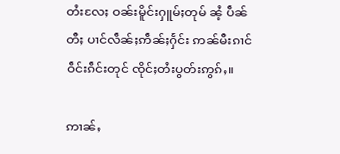တႆးလႄႈ ဝၼ်းမိူင်းႁူမ်ႈတုမ် ၼႆ့ ပဵၼ်တီႈ ပၢင်လဵၼ်ႈဢဵၼ်ႈႁႅင်း ဢၼ်မီးၵၢင်ဝဵင်းၵဵင်းတုင် ၸိုင်ႈတႆးပွတ်းဢွၵ်ႇ။

ဢၢၼ်ႇ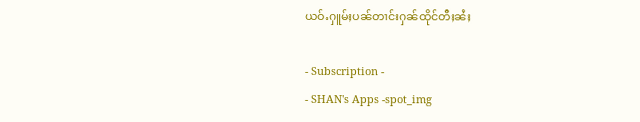ယဝ်ႉႁူမ်ႈပၼ်တၢင်းႁၼ်ထိုင်တီႈၼႆႈ

- Subscription -
- SHAN's Apps -spot_img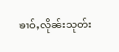ၶၢဝ်ႇလိုၼ်းသုတ်း